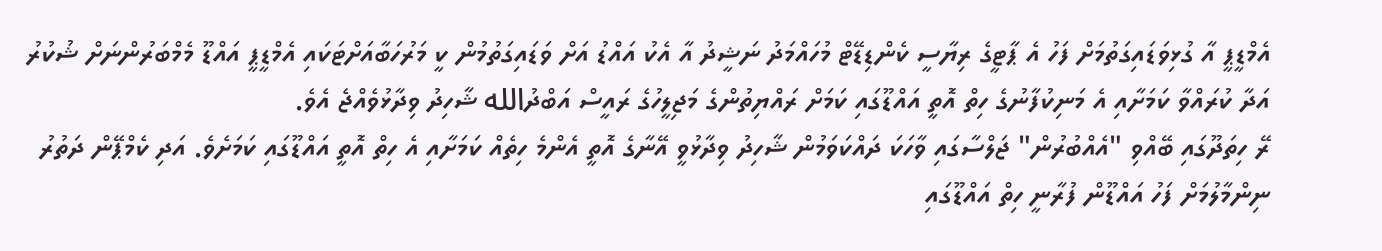އެމްޑީޕީ އާ ގުޅިވަޑައިގަތުމަށް ފަހު އެ ޕާޓީގެ ރިޔާސީ ކެންޑިޑޭޓް މުހައްމަދު ނަޝީދު އާ އެކު އައްޑު އަށް ވަޑައިގަތުމުން ކީ މަރުހަބާއަށްޓަކައި އެމްޑީޕީ އައްޑޫ މެމްބަރުންނަށް ޝުކުރު އަދާ ކުރައްވާ ކަމަށާއި އެ މަނިކުފާނުގެ ހިތް އޮތީ އައްޑޫގައި ކަމަށް ރައްޔިތުންގެ މަޖިލީހުގެ ރައީސް އަބްދުالله ޝާހިދު ވިދާޅުވެއްޖެ އެވެ.
ރޭ ހިތަދޫގައި ބޭއްވި "އެއްބުރުން" ޖަލްސާގައި ވާހަކަ ދައްކަވަމުން ޝާހިދު ވިދާޅުވީ އޭނާގެ އޮތީ އެންމެ ހިތެއް ކަމަށާއި އެ ހިތް އޮތީ އައްޑޫގައި ކަމަށެވެ. އަދި ކެމްޕޭން ދަތުރު ނިންމާލުމަށް ފަހު އައްޑޫން ފުރާނީ ހިތް އައްޑޫގައި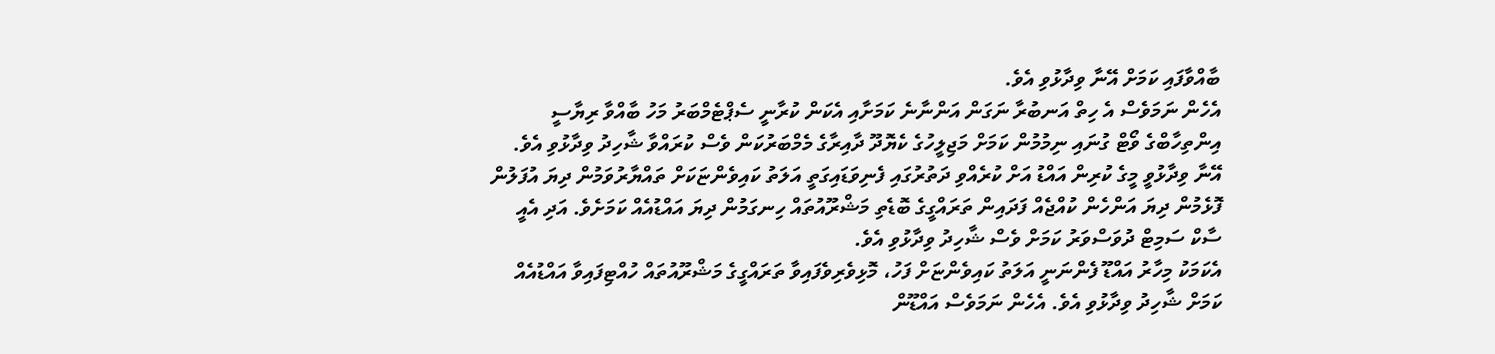ބާއްވާފައި ކަމަށް އޭނާ ވިދާޅުވި އެވެ.
އެހެން ނަމަވެސް އެ ހިތް އަނބުރާ ނަގަން އަންނާނެ ކަމަށާއި އެކަން ކުރާނީ ސެޕްޓެމްބަރު މަހު ބާއްވާ ރިޔާސީ އިންތިހާބްގެ ވޯޓް ގުނައި ނިމުމުން ކަމަށް މަޖިލީހުގެ ކެޔޮދޫ ދާއިރާގެ މެމްބަރުކަން ވެސް ކުރައްވާ ޝާހިދު ވިދާޅުވި އެވެ.
އޭނާ ވިދާޅުވީ މީގެ ކުރިން އައްޑު އަށް ކުރެއްވި ދަތުރުގައި ފެނިވަޑައިގަތީ އަލަތު ކައިވެންޏަކަށް ތައްޔާރުވަމުން ދިޔަ އުފަލުން ފޮޅެމުން ދިޔަ އަންހެން ކުއްޖެއް ފަދައިން ތަރައްގީގެ ބޮޑެތި މަޝްރޫއުތައް ހިނގަމުން ދިޔަ އައްޑުއެއް ކަމަށެވެ. އަދި އެއީ ސާކް ސަމިޓް ދުވަސްވަރު ކަމަށް ވެސް ޝާހިދު ވިދާޅުވި އެވެ.
އެކަމަކު މިހާރު އައްޑޫ ފެންނަނީ އަލަތު ކައިވެންޏަށް ފަހު، މޮޅިވެރިވެފައިވާ ތަރައްގީގެ މަޝްރޫއުތައް ހުއްޓިފައިވާ އައްޑުއެއް ކަމަށް ޝާހިދު ވިދާޅުވި އެވެ. އެހެން ނަމަވެސް އައްޑޫން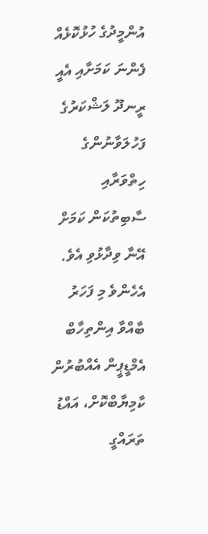އުންމީދުގެ ހުޅުކޮޅެއް ފެންނަ ކަމަށާއި އެއީ ރީނދޫ ލަޝްކަރުގެ ފަހުލަވާނުންގެ ހިތްވަރާއި ސާބިތުކަން ކަމަށް އޭނާ ވިދާޅުވި އެވެ.
އެހެންވެ މި ފަހަރު ބާއްވާ އިންތިހާބް އެމްޑީޕީން އެއްބުރުން ކާމިޔާބްކޮށް، އައްޑު ތަރައްގީ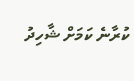ކުރާނެ ކަމަށް ޝާހިދު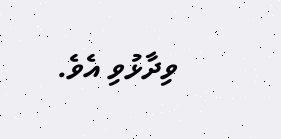ވިދާޅުވި އެވެ.